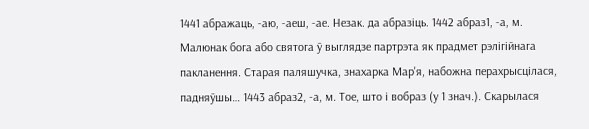1441 абражаць, -аю, -аеш, -ае. Незак. да абразіць. 1442 абраз1, -а, м. Малюнак бога або святога ў выглядзе партрэта як прадмет рэлігійнага пакланення. Старая паляшучка, знахарка Мар'я, набожна перахрысцілася, падняўшы… 1443 абраз2, -а, м. Тое, што і вобраз (у 1 знач.). Скарылася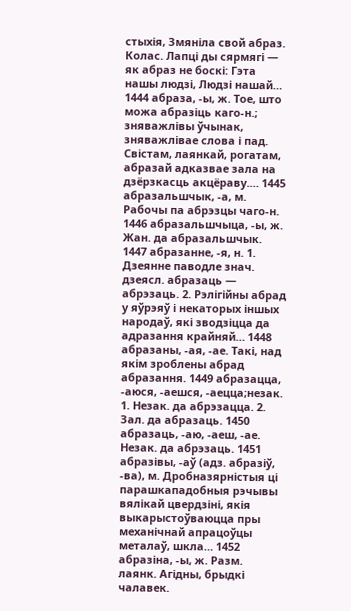стыхія, Змяніла свой абраз. Колас. Лапці ды сярмягі — як абраз не боскі: Гэта нашы людзі, Людзі нашай… 1444 абраза, -ы, ж. Тое, што можа абразіць каго-н.; зняважлівы ўчынак, зняважлівае слова і пад. Свістам, лаянкай, рогатам, абразай адказвае зала на дзёрзкасць акцёраву.… 1445 абразальшчык, -а, м. Рабочы па абрэзцы чаго-н. 1446 абразальшчыца, -ы, ж. Жан. да абразальшчык. 1447 абразанне, -я, н. 1. Дзеянне паводле знач. дзеясл. абразаць — абрэзаць. 2. Рэлігійны абрад у яўрэяў і некаторых іншых народаў, які зводзіцца да адразання крайняй… 1448 абразаны, -ая, -ае. Такі, над якім зроблены абрад абразання. 1449 абразацца, -аюся, -аешся, -аецца;незак. 1. Незак. да абрэзацца. 2. Зал. да абразаць. 1450 абразаць, -аю, -аеш, -ае. Незак. да абрэзаць. 1451 абразівы, -аў (адз. абразіў, -ва), м. Дробназярністыя ці парашкападобныя рэчывы вялікай цвердзіні, якія выкарыстоўваюцца пры механічнай апрацоўцы металаў, шкла… 1452 абразіна, -ы, ж. Разм. лаянк. Агідны, брыдкі чалавек.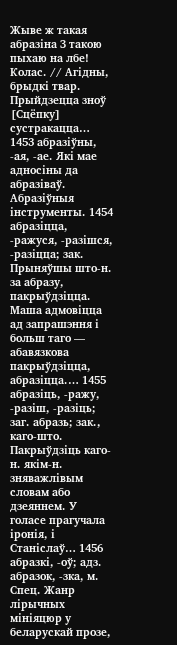Жыве ж такая абразіна З такою пыхаю на лбе! Колас. // Агідны, брыдкі твар. Прыйдзецца зноў [Сцёпку] сустракацца… 1453 абразіўны, -ая, -ае. Які мае адносіны да абразіваў. Абразіўныя інструменты. 1454 абразіцца, -ражуся, -разішся, -разіцца; зак. Прыняўшы што-н. за абразу, пакрыўдзіцца. Маша адмовіцца ад запрашэння і больш таго — абавязкова пакрыўдзіцца, абразіцца.… 1455 абразіць, -ражу, -разіш, -разіць; заг. абразь; зак., каго-што. Пакрыўдзіць каго-н. якім-н. зняважлівым словам або дзеяннем. У голасе прагучала іронія, і Станіслаў… 1456 абразкі, -оў; адз. абразок, -зка, м. Спец. Жанр лірычных мініяцюр у беларускай прозе,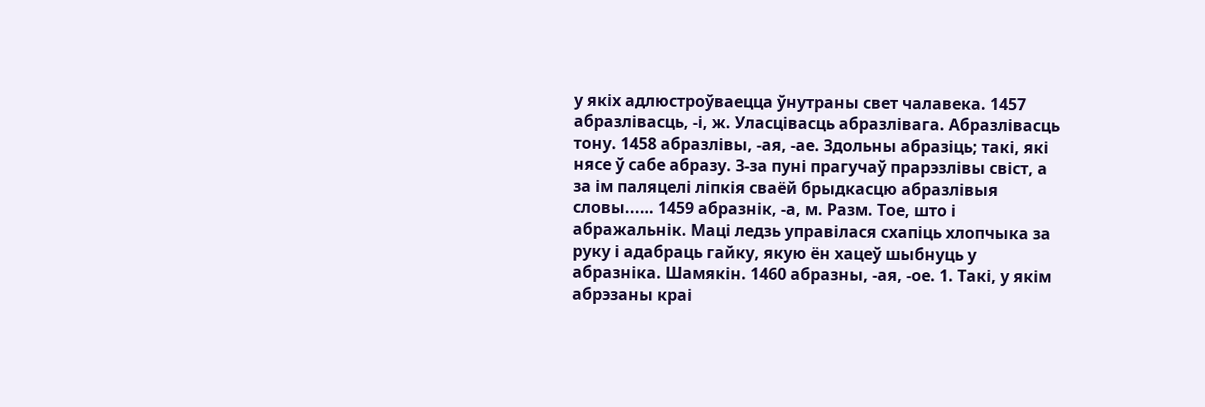у якіх адлюстроўваецца ўнутраны свет чалавека. 1457 абразлівасць, -і, ж. Уласцівасць абразлівага. Абразлівасць тону. 1458 абразлівы, -ая, -ае. Здольны абразіць; такі, які нясе ў сабе абразу. З-за пуні прагучаў прарэзлівы свіст, а за ім паляцелі ліпкія сваёй брыдкасцю абразлівыя словы...… 1459 абразнік, -а, м. Разм. Тое, што і абражальнік. Маці ледзь управілася схапіць хлопчыка за руку і адабраць гайку, якую ён хацеў шыбнуць у абразніка. Шамякін. 1460 абразны, -ая, -ое. 1. Такі, у якім абрэзаны краі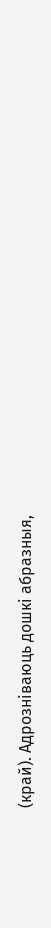(край). Адрозніваюць дошкі абразныя,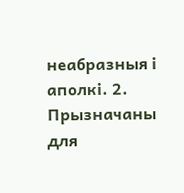неабразныя і аполкі. 2. Прызначаны для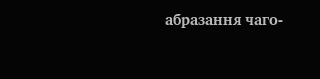абразання чаго-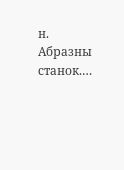н. Абразны станок.…